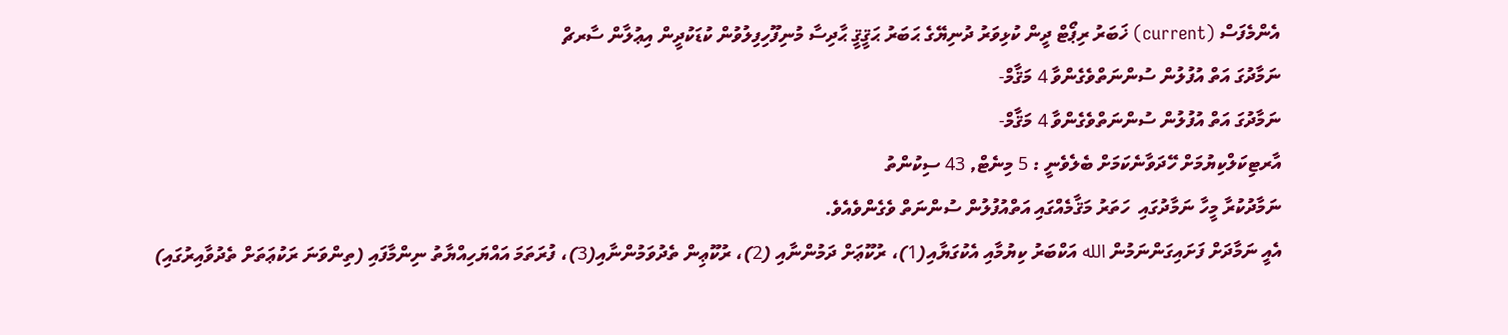އެންމެފަސް (current) ޚަބަރު ރިޕޯޓް ދީން ކުޅިވަރު ދުނިޔޭގެ ޙަބަރު ޙަޤީޤީ ޙާދިސާ މުނިފޫހިފިލުވުން ކުޑަކުދީން އިޢުލާން ސާރޗް
ނަމާދުގަ އަތް އުފުލުން ސުންނަތްވެގެންވާ 4 މަޤާމް-
ނަމާދުގަ އަތް އުފުލުން ސުންނަތްވެގެންވާ 4 މަޤާމް-
އާރޓިކަލްކިޔުމަށް ހޭދަވާނެކަމަށް ބެލެވެނީ : 5 މިނެޓް, 43 ސިކުންތު
ނަމާދުކުރާ މީހާ ނަމާދުގައި  ހަތަރު މަޤާމެއްގައި އަތްއުފުލުން ސުންނަތް ވެގެންވެއެވެ.
އެއީ ނަމާދަށް ފަށައިގަންނަމުން الله އަކްބަރު ކިޔުމާއި އެކުގަޔާއި(1)، ރުކޫޢަށް ދަމުންނާއި (2)، ރުކޫޢިން ތެދުވަމުންނާއި(3)، ފުރަތަމަ އައްޔަހިއްޔާތު ނިންމާފައި (ތިންވަނަ ރަކުޢަތަށް ތެދުވާއިރުގައި)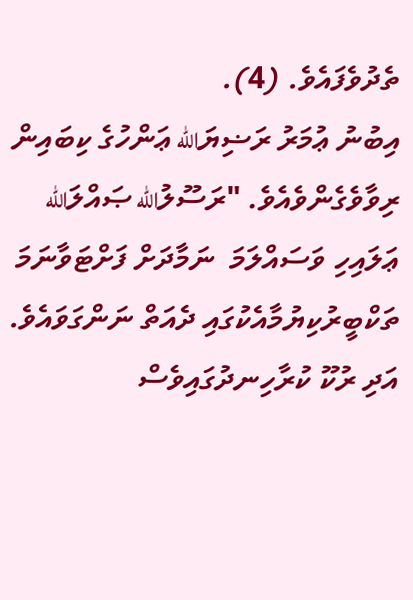ތެދުވެފައެވެ. (4).
އިބުނު ޢުމަރު ރަޟިޔަالله ޢަންހުގެ ކިބައިން ރިވާވެގެންވެއެވެ. "ރަސޫލުالله ޞައްލަالله ޢަލައިހި ވަސައްލަމަ  ނަމާދަށް ފަށްޓަވާނަމަ ތަކްބީރުކިޔުމާއެކުގައި ދެއަތް ނަންގަވައެވެ. އަދި ރުކޫ ކުރާހިނދުގައިވެސް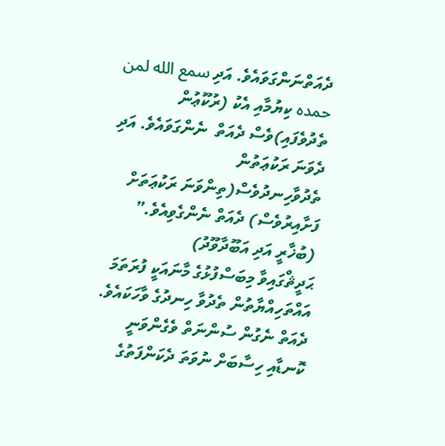ދެއަތްނަންގަވައެވެ. އަދި سمع الله لمن حمده ކިޔުމާއި އެކު (ރުކޫޢުން ތެދުވެފައި)ވެސް ދެއަތް  ނެންގަވައެވެ. އަދި ދެވަނަ ރަކުޢަތުން ތެދުވާހިނދުވެސް(ތިންވަނަ ރަކުޢަތަށް ފަށާއިރުވެސް) ދެއަތް ނެންގެވިއެވެ.”  (ބުޚާރީ އަދި އަބޫދާވޫދު)
ޙަދީޘްގައިވާ މިބަސްފުޅުގެ މާނައަކީ ފުރަތަމަ އައްތަހިއްޔާތުން ތެދުވާ ހިނދުގެ ވާހަކައެވެ.
ދެއަތް ނެގުން ސުންނަތް ވެގެންވަނީ ކޮނޑާއި ހިސާބަށް ނުވަތަ ދެކަންފަތުގެ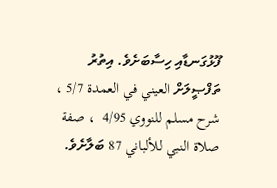ފޫޅުގަނޑާއި ހިސާބަށެވެ. އިތުރު ތަފްޞީލަށް العيني في العمدة 5/7 ، شرح مسلم للنووي 4/95  ، صفة صلاة النبي للألباني 87 ބަލާށެވެ.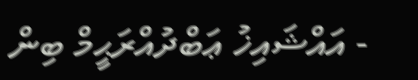- އައްޝައިޚު ޢަބްދުއްރަޙީމް ބިން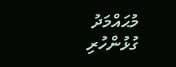މުޙައްމަދު
ގުޅުންހުރި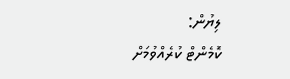ލިޔުން:
ކޮމެންޓް ކުރެއްވުމަށް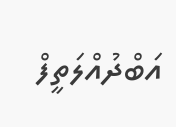އަބްދުއްލަތީފް